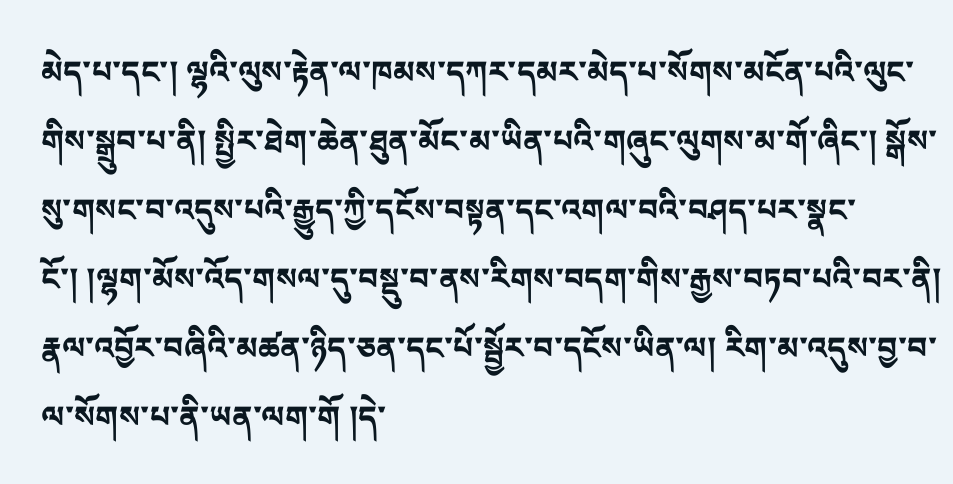མེད་པ་དང་། ལྷའི་ལུས་རྟེན་ལ་ཁམས་དཀར་དམར་མེད་པ་སོགས་མངོན་པའི་ལུང་གིས་སྒྲུབ་པ་ནི། སྤྱིར་ཐེག་ཆེན་ཐུན་མོང་མ་ཡིན་པའི་གཞུང་ལུགས་མ་གོ་ཞིང་། སྒོས་སུ་གསང་བ་འདུས་པའི་རྒྱུད་ཀྱི་དངོས་བསྟན་དང་འགལ་བའི་བཤད་པར་སྣང་ངོ་། །ལྷག་མོས་འོད་གསལ་དུ་བསྡུ་བ་ནས་རིགས་བདག་གིས་རྒྱས་བཏབ་པའི་བར་ནི། རྣལ་འབྱོར་བཞིའི་མཚན་ཉིད་ཅན་དང་པོ་སྦྱོར་བ་དངོས་ཡིན་ལ། རིག་མ་འདུས་བྱ་བ་ལ་སོགས་པ་ནི་ཡན་ལག་གོ །དེ་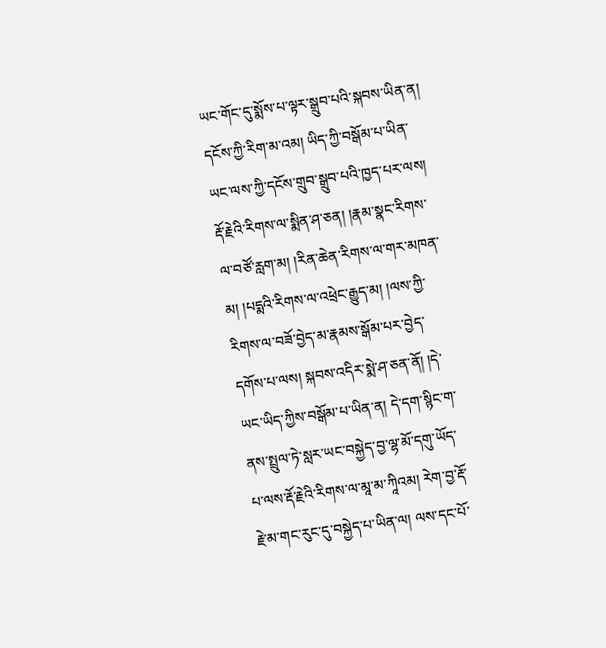ཡང་གོང་དུ་སྨོས་པ་ལྟར་སྒྲུབ་པའི་སྐབས་ཡིན་ན། དངོས་ཀྱི་རིག་མ་འམ། ཡིད་ཀྱི་བསྒོམ་པ་ཡིན་ཡང་ལས་ཀྱི་དངོས་གྲུབ་སྒྲུབ་པའི་ཁྱད་པར་ལས། རྡོ་རྗེའི་རིགས་ལ་སྨིན་ཤ་ཅན། །རྣམ་སྣང་རིགས་ལ་བཙོ་རླག་མ། །རིན་ཆེན་རིགས་ལ་གར་མཁན་མ། །པདྨའི་རིགས་ལ་འཕྲེང་རྒྱུད་མ། །ལས་ཀྱི་རིགས་ལ་བཟོ་བྱེད་མ་རྣམས་སྒོམ་པར་བྱེད་དགོས་པ་ལས། སྐབས་འདིར་སྨེ་ཤ་ཅན་ནོ། །དེ་ཡང་ཡིད་ཀྱིས་བསྒོམ་པ་ཡིན་ན། དེ་དག་སྙིང་ག་ནས་སྤྲུལ་ཏེ་སླར་ཡང་བསྐྱེད་བྱ་ལྷ་མོ་དགུ་ཡོད་པ་ལས་རྡོ་རྗེའི་རིགས་ལ་མཱ་མ་ཀཱིའམ། རེག་བྱ་རྡོ་རྗེ་མ་གང་རུང་དུ་བསྐྱེད་པ་ཡིན་ལ། ལས་དང་པོ་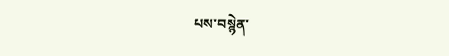པས་བསྙེན་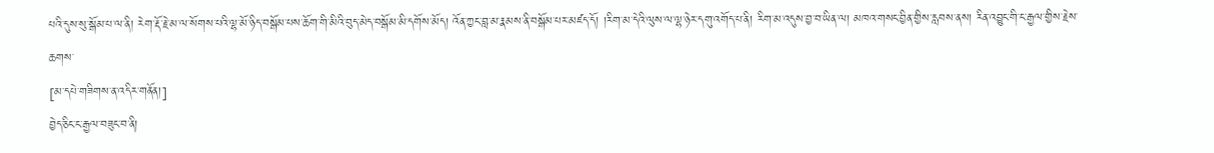པའི་དུས་སུ་སྒོམ་པ་ལ་ནི། རེག་རྡོ་རྗེ་མ་ལ་སོགས་པའི་ལྷ་མོ་ཉིད་བསྒོམ་པས་ཆོག་གི་མིའི་བུད་མེད་བསྒོམ་མི་དགོས་མོད། འོན་ཀྱང་བླ་མ་རྣམས་ནི་བསྒོམ་པར་མཛད་དོ། །རིག་མ་དེའི་ལུས་ལ་ལྷ་ཉེར་དགུ་འགོད་པ་ནི། རིག་མ་འདུས་བྱ་བ་ཡིན་ལ། མཁའ་གསང་བྱིན་གྱིས་རླབས་ནས། རིན་འབྱུང་གི་ང་རྒྱལ་གྱིས་རྗེས་ཆགས་
[མ་དཔེ་གཟིགས་ན་འདིར་གནོན།]
བྱེད་ཅིང་ང་རྒྱལ་བཟུང་བ་ནི།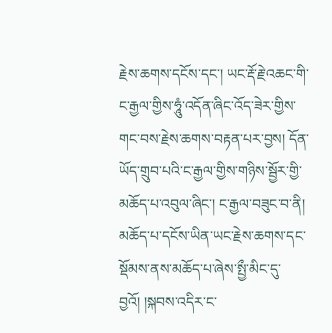རྗེས་ཆགས་དངོས་དང་། ཡང་རྡོ་རྗེ་འཆང་གི་ང་རྒྱལ་གྱིས་ཧཱུཾ་འདོན་ཞིང་འོད་ཟེར་གྱིས་གང་བས་རྗེས་ཆགས་བརྟན་པར་བྱས། དོན་ཡོད་གྲུབ་པའི་ང་རྒྱལ་གྱིས་གཉིས་སྦྱོར་གྱི་མཆོད་པ་འབུལ་ཞིང་། ང་རྒྱལ་བཟུང་བ་ནི། མཆོད་པ་དངོས་ཡིན་ཡང་རྗེས་ཆགས་དང་སྡོམས་ནས་མཆོད་པ་ཞེས་སྤྱྀ་མིང་དུ་བྱའོ། །སྐབས་འདིར་ང་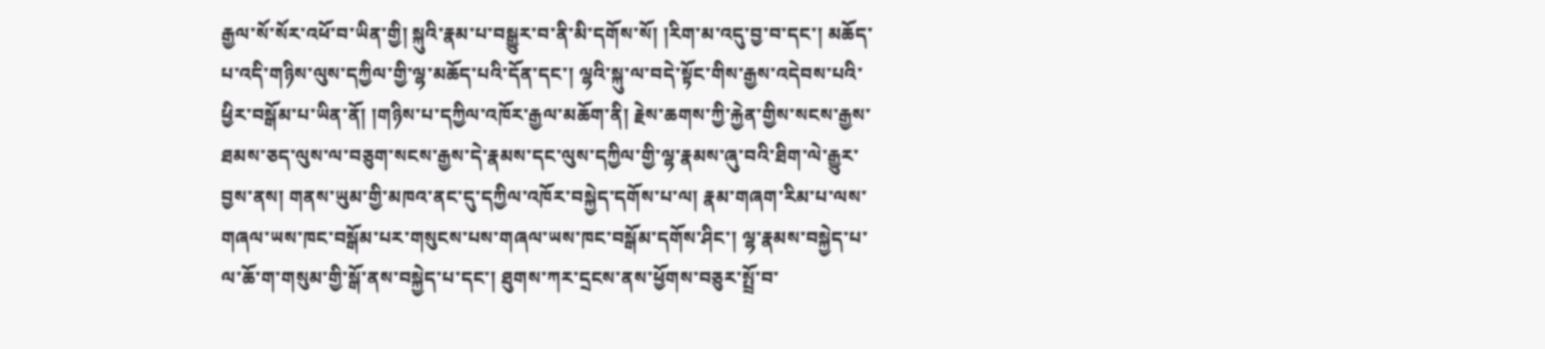རྒྱལ་སོ་སོར་འཕོ་བ་ཡིན་གྱི། སྐུའི་རྣམ་པ་བསྒྱུར་བ་ནི་མི་དགོས་སོ། །རིག་མ་འདུ་བྱ་བ་དང་། མཆོད་པ་འདི་གཉིས་ལུས་དཀྱིལ་གྱི་ལྷ་མཆོད་པའི་དོན་དང་། ལྷའི་སྐུ་ལ་བདེ་སྟོང་གིས་རྒྱས་འདེབས་པའི་ཕྱིར་བསྒོམ་པ་ཡིན་ནོ། །གཉིས་པ་དཀྱིལ་འཁོར་རྒྱལ་མཆོག་ནི། རྗེས་ཆགས་ཀྱི་རྐྱེན་གྱིས་སངས་རྒྱས་ཐམས་ཅད་ལུས་ལ་བཅུག་སངས་རྒྱས་དེ་རྣམས་དང་ལུས་དཀྱིལ་གྱི་ལྷ་རྣམས་ཞུ་བའི་ཐིག་ལེ་རྒྱུར་བྱས་ནས། གནས་ཡུམ་གྱི་མཁའ་ནང་དུ་དཀྱིལ་འཁོར་བསྐྱེད་དགོས་པ་ལ། རྣམ་གཞག་རིམ་པ་ལས་གཞལ་ཡས་ཁང་བསྒོམ་པར་གསུངས་པས་གཞལ་ཡས་ཁང་བསྒོམ་དགོས་ཤིང་། ལྷ་རྣམས་བསྐྱེད་པ་ལ་ཆོ་ག་གསུམ་གྱི་སྒོ་ནས་བསྐྱེད་པ་དང་། ཐུགས་ཀར་དྲངས་ནས་ཕྱོགས་བཅུར་སྤྲོ་བ་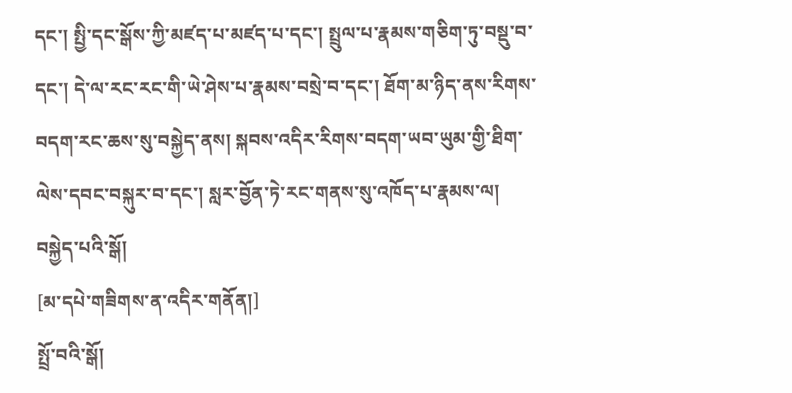དང་། སྤྱི་དང་སྒོས་ཀྱི་མཛད་པ་མཛད་པ་དང་། སྤྲུལ་པ་རྣམས་གཅིག་ཏུ་བསྡུ་བ་དང་། དེ་ལ་རང་རང་གི་ཡེ་ཤེས་པ་རྣམས་བསྲེ་བ་དང་། ཐོག་མ་ཉིད་ནས་རིགས་བདག་རང་ཆས་སུ་བསྐྱེད་ནས། སྐབས་འདིར་རིགས་བདག་ཡབ་ཡུམ་གྱི་ཐིག་ལེས་དབང་བསྐུར་བ་དང་། སླར་བྱོན་ཏེ་རང་གནས་སུ་འཁོད་པ་རྣམས་ལ། བསྐྱེད་པའི་སྒོ།
[མ་དཔེ་གཟིགས་ན་འདིར་གནོན།]
སྤྲོ་བའི་སྒོ།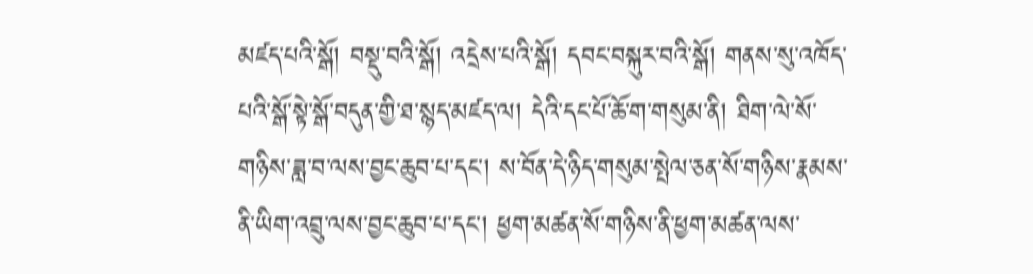མཛད་པའི་སྒོ། བསྡུ་བའི་སྒོ། འདྲེས་པའི་སྒོ། དབང་བསྐུར་བའི་སྒོ། གནས་སུ་འཁོད་པའི་སྒོ་སྟེ་སྒོ་བདུན་གྱི་ཐ་སྙད་མཛད་ལ། དེའི་དང་པོ་ཆོ་ག་གསུམ་ནི། ཐིག་ལེ་སོ་གཉིས་ཟླ་བ་ལས་བྱང་ཆུབ་པ་དང་། ས་བོན་དེ་ཉིད་གསུམ་སྤེལ་ཅན་སོ་གཉིས་རྣམས་ནི་ཡིག་འབྲུ་ལས་བྱང་ཆུབ་པ་དང་། ཕྱག་མཚན་སོ་གཉིས་ནི་ཕྱག་མཚན་ལས་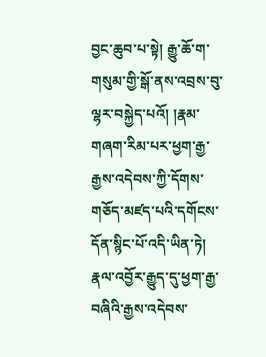བྱང་ཆུབ་པ་སྟེ། རྒྱུ་ཆོ་ག་གསུམ་གྱི་སྒོ་ནས་འབྲས་བུ་ལྷར་བསྐྱེད་པའོ། །རྣམ་གཞག་རིམ་པར་ཕྱག་རྒྱ་རྒྱས་འདེབས་ཀྱི་དོགས་གཅོད་མཛད་པའི་དགོངས་དོན་སྙིང་པོ་འདི་ཡིན་ཏེ། རྣལ་འབྱོར་རྒྱུད་དུ་ཕྱག་རྒྱ་བཞིའི་རྒྱས་འདེབས་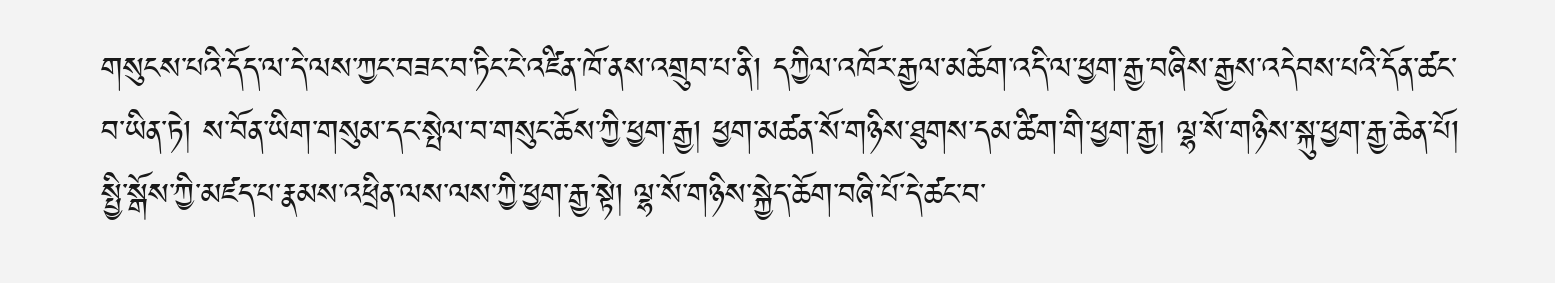གསུངས་པའི་དོད་ལ་དེ་ལས་ཀྱང་བཟང་བ་ཏིང་ངེ་འཛིན་ཁོ་ནས་འགྲུབ་པ་ནི། དཀྱིལ་འཁོར་རྒྱལ་མཆོག་འདི་ལ་ཕྱག་རྒྱ་བཞིས་རྒྱས་འདེབས་པའི་དོན་ཚང་བ་ཡིན་ཏེ། ས་བོན་ཡིག་གསུམ་དང་སྤེལ་བ་གསུང་ཆོས་ཀྱི་ཕྱག་རྒྱ། ཕྱག་མཚན་སོ་གཉིས་ཐུགས་དམ་ཚིག་གི་ཕྱག་རྒྱ། ལྷ་སོ་གཉིས་སྐུ་ཕྱག་རྒྱ་ཆེན་པོ། སྤྱི་སྒོས་ཀྱི་མཛད་པ་རྣམས་འཕྲིན་ལས་ལས་ཀྱི་ཕྱག་རྒྱ་སྟེ། ལྷ་སོ་གཉིས་སྐྱེད་ཆོག་བཞི་པོ་དེ་ཚང་བ་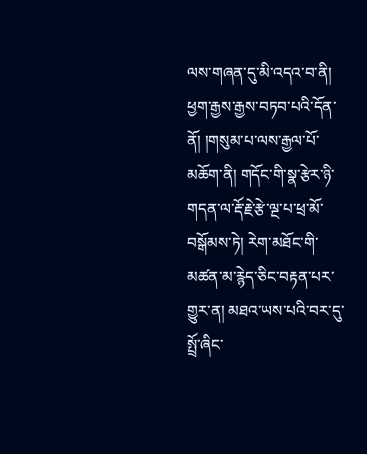ལས་གཞན་དུ་མི་འདའ་བ་ནི། ཕྱག་རྒྱས་རྒྱས་བཏབ་པའི་དོན་ནོ། །གསུམ་པ་ལས་རྒྱལ་པོ་མཆོག་ནི། གདོང་གི་སྣ་རྩེར་ཉི་གདན་ལ་རྡོ་རྗེ་རྩེ་ལྔ་པ་ཕྲ་མོ་བསྒོམས་ཏེ། རེག་མཐོང་གི་མཚན་མ་རྙེད་ཅིང་བརྟན་པར་གྱུར་ན། མཐའ་ཡས་པའི་བར་དུ་སྤྲོ་ཞིང་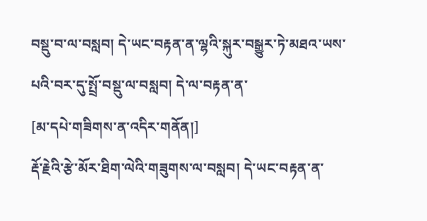བསྡུ་བ་ལ་བསླབ། དེ་ཡང་བརྟན་ན་ལྷའི་སྐུར་བསྒྱུར་ཏེ་མཐའ་ཡས་པའི་བར་དུ་སྤྲོ་བསྡུ་ལ་བསླབ། དེ་ལ་བརྟན་ན་
[མ་དཔེ་གཟིགས་ན་འདིར་གནོན།]
རྡོ་རྗེའི་རྩེ་མོར་ཐིག་ལེའི་གཟུགས་ལ་བསླབ། དེ་ཡང་བརྟན་ན་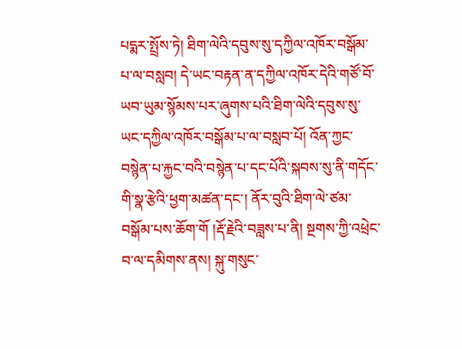པདྨར་སྤྲོས་ཏེ། ཐིག་ལེའི་དབུས་སུ་དཀྱིལ་འཁོར་བསྒོམ་པ་ལ་བསླབ། དེ་ཡང་བརྟན་ན་དཀྱིལ་འཁོར་དེའི་གཙོ་བོ་ཡབ་ཡུམ་སྙོམས་པར་ཞུགས་པའི་ཐིག་ལེའི་དབུས་སུ་ཡང་དཀྱིལ་འཁོར་བསྒོམ་པ་ལ་བསླབ་པོ། འོན་ཀྱང་བསྙེན་པ་རྐྱང་བའི་བསྙེན་པ་དང་པོའི་སྐབས་སུ་ནི་གདོང་གི་སྣ་རྩེའི་ཕྱག་མཚན་དང་། ནོར་བུའི་ཐིག་ལེ་ཙམ་བསྒོམ་པས་ཆོག་གོ །རྡོ་རྗེའི་བཟླས་པ་ནི། སྔགས་ཀྱི་འཕྲེང་བ་ལ་དམིགས་ནས། སྐུ་གསུང་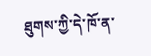ཐུགས་ཀྱི་དེ་ཁོ་ན་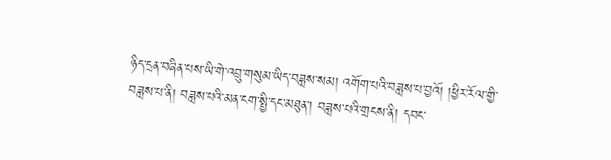ཉིད་དྲན་བཞིན་པས་ཡི་གེ་འབྲུ་གསུམ་ཡིད་བཟླས་སམ། འགོག་པའི་བཟླས་པ་བྱའོ། །ཕྱིར་རོལ་གྱི་བཟླས་པ་ནི། བཟླས་པའི་མན་ངག་སྤྱི་དང་མཐུན་། བཟླས་པའི་གྲངས་ནི། དབང་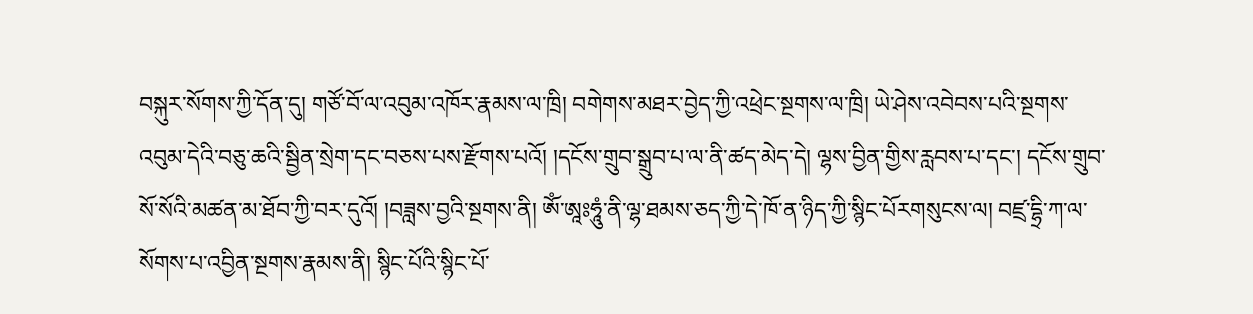བསྐུར་སོགས་ཀྱི་དོན་དུ། གཙོ་བོ་ལ་འབུམ་འཁོར་རྣམས་ལ་ཁྲི། བགེགས་མཐར་བྱེད་ཀྱི་འཕྲེང་སྔགས་ལ་ཁྲི། ཡེ་ཤེས་འབེབས་པའི་སྔགས་འབུམ་དེའི་བཅུ་ཆའི་སྦྱིན་སྲེག་དང་བཅས་པས་རྫོགས་པའོ། །དངོས་གྲུབ་སྒྲུབ་པ་ལ་ནི་ཚད་མེད་དེ། ལྷས་བྱིན་གྱིས་རླབས་པ་དང་། དངོས་གྲུབ་སོ་སོའི་མཚན་མ་ཐོབ་ཀྱི་བར་དུའོ། །བཟླས་བྱའི་སྔགས་ནི། ཨོཾ་ཨཱཿཧཱུཾ་ནི་ལྷ་ཐམས་ཅད་ཀྱི་དེ་ཁོ་ན་ཉིད་ཀྱི་སྙིང་པོརགསུངས་ལ། བཛྲ་དྷྲི་ཀ་ལ་སོགས་པ་འབྱིན་སྔགས་རྣམས་ནི། སྙིང་པོའི་སྙིང་པོ་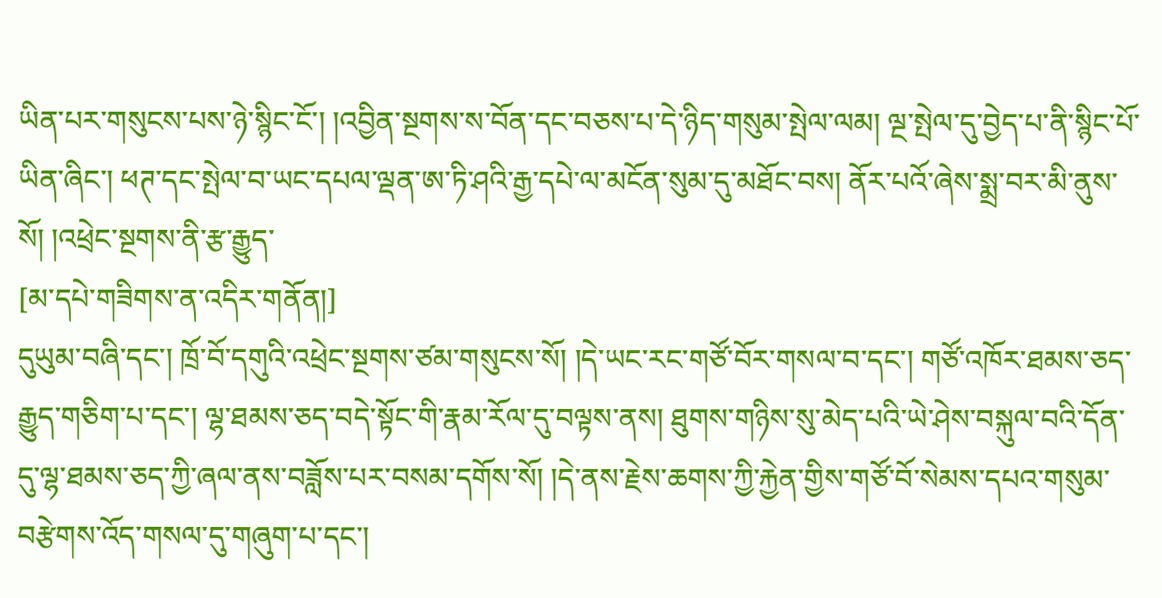ཡིན་པར་གསུངས་པས་ཉེ་སྙིང་ངོ་། །འབྱིན་སྔགས་ས་བོན་དང་བཅས་པ་དེ་ཉིད་གསུམ་སྤེལ་ལམ། ལྔ་སྤེལ་དུ་བྱེད་པ་ནི་སྙིང་པོ་ཡིན་ཞིང་། ཕཊ་དང་སྤེལ་བ་ཡང་དཔལ་ལྡན་ཨ་ཏི་ཤའི་རྒྱ་དཔེ་ལ་མངོན་སུམ་དུ་མཐོང་བས། ནོར་པའོ་ཞེས་སྨྲ་བར་མི་ནུས་སོ། །འཕྲེང་སྔགས་ནི་རྩ་རྒྱུད་
[མ་དཔེ་གཟིགས་ན་འདིར་གནོན།]
དུཡུམ་བཞི་དང་། ཁྲོ་བོ་དགུའི་འཕྲེང་སྔགས་ཙམ་གསུངས་སོ། །དེ་ཡང་རང་གཙོ་བོར་གསལ་བ་དང་། གཙོ་འཁོར་ཐམས་ཅད་རྒྱུད་གཅིག་པ་དང་། ལྷ་ཐམས་ཅད་བདེ་སྟོང་གི་རྣམ་རོལ་དུ་བལྟས་ནས། ཐུགས་གཉིས་སུ་མེད་པའི་ཡེ་ཤེས་བསྐུལ་བའི་དོན་དུ་ལྷ་ཐམས་ཅད་ཀྱི་ཞལ་ནས་བཟློས་པར་བསམ་དགོས་སོ། །དེ་ནས་རྗེས་ཆགས་ཀྱི་རྐྱེན་གྱིས་གཙོ་བོ་སེམས་དཔའ་གསུམ་བརྩེགས་འོད་གསལ་དུ་གཞུག་པ་དང་།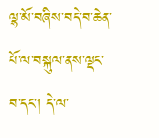ལྷ་མོ་བཞིས་བདེ་བ་ཆེན་པོ་ལ་བསྐུལ་ནས་ལྡང་བ་དང་། དེ་ལ་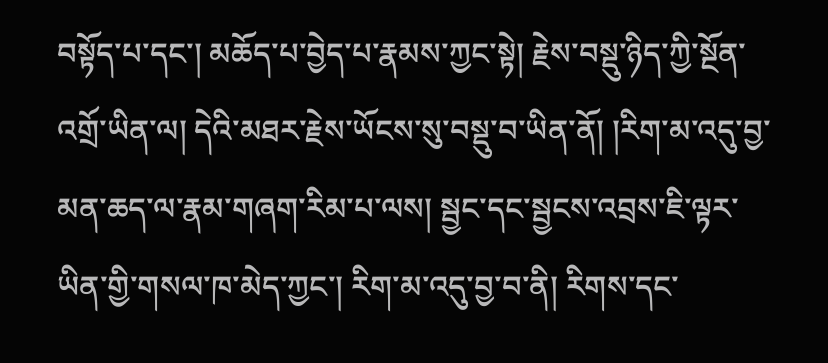བསྟོད་པ་དང་། མཆོད་པ་བྱེད་པ་རྣམས་ཀྱང་སྟེ། རྗེས་བསྡུ་ཉིད་ཀྱི་སྔོན་འགྲོ་ཡིན་ལ། དེའི་མཐར་རྗེས་ཡོངས་སུ་བསྡུ་བ་ཡིན་ནོ། །རིག་མ་འདུ་བྱ་མན་ཆད་ལ་རྣམ་གཞག་རིམ་པ་ལས། སྦྱང་དང་སྦྱངས་འབྲས་ཇི་ལྟར་ཡིན་གྱི་གསལ་ཁ་མེད་ཀྱང་། རིག་མ་འདུ་བྱ་བ་ནི། རིགས་དང་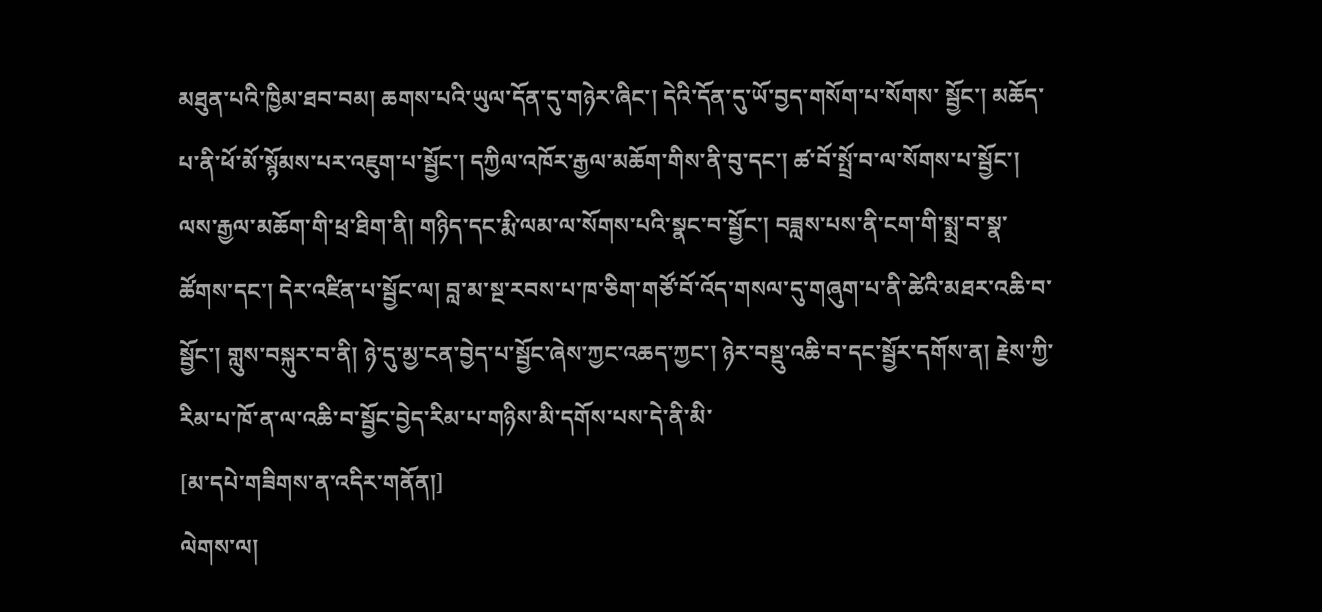མཐུན་པའི་ཁྱིམ་ཐབ་བམ། ཆགས་པའི་ཡུལ་དོན་དུ་གཉེར་ཞིང་། དེའི་དོན་དུ་ཡོ་བྱད་གསོག་པ་སོགས་ སྦྱོང་། མཆོད་པ་ནི་ཕོ་མོ་སྙོམས་པར་འཇུག་པ་སྦྱོང་། དཀྱིལ་འཁོར་རྒྱལ་མཆོག་གིས་ནི་བུ་དང་། ཚ་བོ་སྤྲོ་བ་ལ་སོགས་པ་སྦྱོང་། ལས་རྒྱལ་མཆོག་གི་ཕྲ་ཐིག་ནི། གཉིད་དང་རྨི་ལམ་ལ་སོགས་པའི་སྣང་བ་སྦྱོང་། བཟླས་པས་ནི་ངག་གི་སྨྲ་བ་སྣ་ཚོགས་དང་། དེར་འཛིན་པ་སྦྱོང་ལ། བླ་མ་སྔ་རབས་པ་ཁ་ཅིག་གཙོ་བོ་འོད་གསལ་དུ་གཞུག་པ་ནི་ཚེའི་མཐར་འཆི་བ་སྦྱོང་། གླུས་བསྐུར་བ་ནི། ཉེ་དུ་མྱ་ངན་བྱེད་པ་སྦྱོང་ཞེས་ཀྱང་འཆད་ཀྱང་། ཉེར་བསྡུ་འཆི་བ་དང་སྦྱོར་དགོས་ན། རྗེས་ཀྱི་རིམ་པ་ཁོ་ན་ལ་འཆི་བ་སྦྱོང་བྱེད་རིམ་པ་གཉིས་མི་དགོས་པས་དེ་ནི་མི་
[མ་དཔེ་གཟིགས་ན་འདིར་གནོན།]
ལེགས་ལ།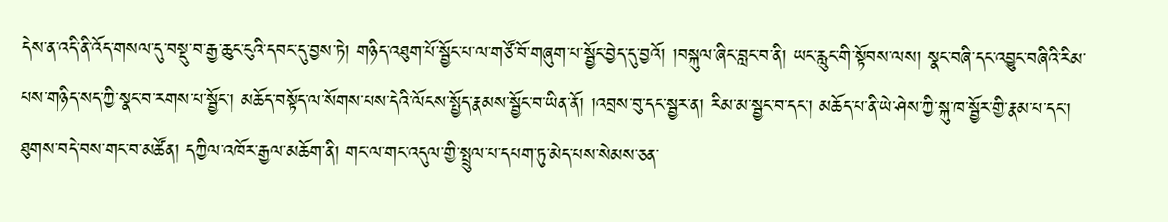དེས་ན་འདི་ནི་འོད་གསལ་དུ་བསྡུ་བ་རྒྱ་ཆུང་ངུའི་དབང་དུ་བྱས་ཏེ། གཉིད་འཐུག་པོ་སྦྱོང་པ་ལ་གཙོ་བོ་གཞུག་པ་སྦྱོང་བྱེད་དུ་བྱའོ། །བསྐུལ་ཞིང་བླང་བ་ནི། ཡང་རླུང་གི་སྟོབས་ལས། སྣང་བཞི་དང་འབྱུང་བཞིའི་རིམ་པས་གཉིད་སད་ཀྱི་སྣང་བ་རགས་པ་སྦྱོང་། མཆོད་བསྟོད་ལ་སོགས་པས་དེའི་ལོངས་སྤྱོད་རྣམས་སྦྱོང་བ་ཡིན་ནོ། །འབྲས་བུ་དང་སྦྱར་ན། རིམ་མ་སྦྱང་བ་དང་། མཆོད་པ་ནི་ཡེ་ཤེས་ཀྱི་སྐུ་ཁ་སྦྱོར་གྱི་རྣམ་པ་དང་། ཐུགས་བདེ་བས་གང་བ་མཚོན། དཀྱིལ་འཁོར་རྒྱལ་མཆོག་ནི། གང་ལ་གང་འདུལ་གྱི་སྤྲུལ་པ་དཔག་ཏུ་མེད་པས་སེམས་ཅན་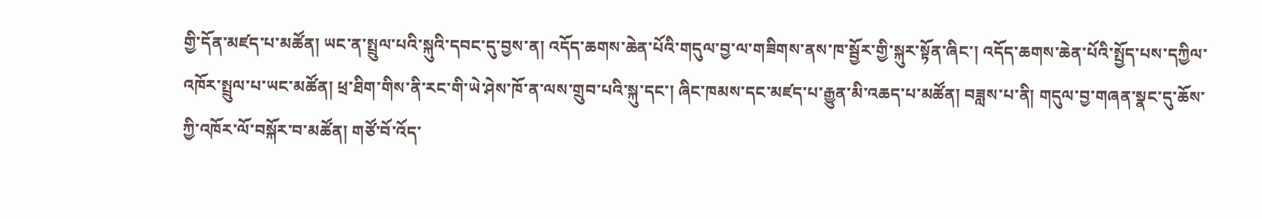གྱི་དོན་མཛད་པ་མཚོན། ཡང་ན་སྤྲུལ་པའི་སྐུའི་དབང་དུ་བྱས་ན། འདོད་ཆགས་ཆེན་པོའི་གདུལ་བྱ་ལ་གཟིགས་ནས་ཁ་སྦྱོར་གྱི་སྐུར་སྟོན་ཞིང་། འདོད་ཆགས་ཆེན་པོའི་སྤྱོད་པས་དཀྱིལ་འཁོར་སྤྲུལ་པ་ཡང་མཚོན། ཕྲ་ཐིག་གིས་ནི་རང་གི་ཡེ་ཤེས་ཁོ་ན་ལས་གྲུབ་པའི་སྐུ་དང་། ཞིང་ཁམས་དང་མཛད་པ་རྒྱུན་མི་འཆད་པ་མཚོན། བཟླས་པ་ནི། གདུལ་བྱ་གཞན་སྣང་དུ་ཆོས་ཀྱི་འཁོར་ལོ་བསྐོར་བ་མཚོན། གཙོ་བོ་འོད་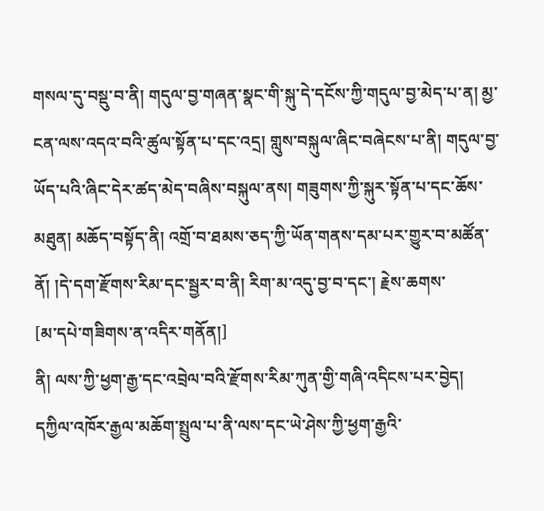གསལ་དུ་བསྡུ་བ་ནི། གདུལ་བྱ་གཞན་སྣང་གི་སྐུ་དེ་དངོས་ཀྱི་གདུལ་བྱ་མེད་པ་ན། མྱ་ངན་ལས་འདའ་བའི་ཚུལ་སྟོན་པ་དང་འདྲ། གླུས་བསྐུལ་ཞིང་བཞེངས་པ་ནི། གདུལ་བྱ་ཡོད་པའི་ཞིང་དེར་ཚད་མེད་བཞིས་བསྐུལ་ནས། གཟུགས་ཀྱི་སྐུར་སྟོན་པ་དང་ཆོས་མཐུན། མཆོད་བསྟོད་ནི། འགྲོ་བ་ཐམས་ཅད་ཀྱི་ཡོན་གནས་དམ་པར་གྱུར་བ་མཚོན་ནོ། །དེ་དག་རྫོགས་རིམ་དང་སྦྱར་བ་ནི། རིག་མ་འདུ་བྱ་བ་དང་། རྗེས་ཆགས་
[མ་དཔེ་གཟིགས་ན་འདིར་གནོན།]
ནི། ལས་ཀྱི་ཕྱག་རྒྱ་དང་འབྲེལ་བའི་རྫོགས་རིམ་ཀུན་གྱི་གཞི་འདིངས་པར་བྱེད། དཀྱིལ་འཁོར་རྒྱལ་མཆོག་སྤྲུལ་པ་ནི་ལས་དང་ཡེ་ཤེས་ཀྱི་ཕྱག་རྒྱའི་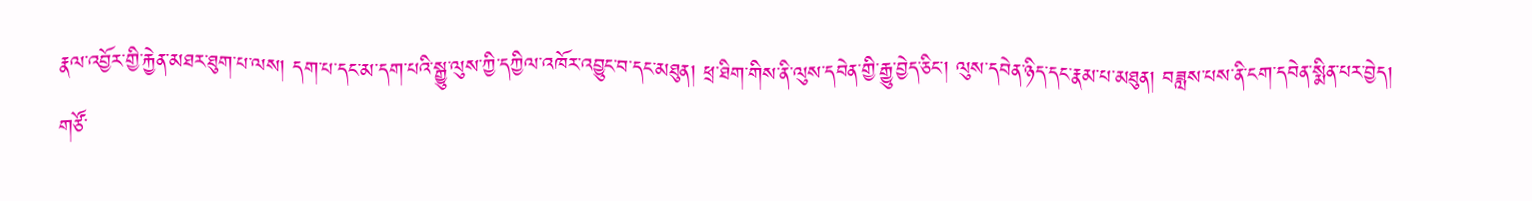རྣལ་འབྱོར་གྱི་རྐྱེན་མཐར་ཐུག་པ་ལས། དག་པ་དང་མ་དག་པའི་སྒྱུ་ལུས་ཀྱི་དཀྱིལ་འཁོར་འབྱུང་བ་དང་མཐུན། ཕྲ་ཐིག་གིས་ནི་ལུས་དབེན་གྱི་རྒྱུ་བྱེད་ཅིང་། ལུས་དབེན་ཉིད་དང་རྣམ་པ་མཐུན། བཟླས་པས་ནི་ངག་དབེན་སྨིན་པར་བྱེད། གཙོ་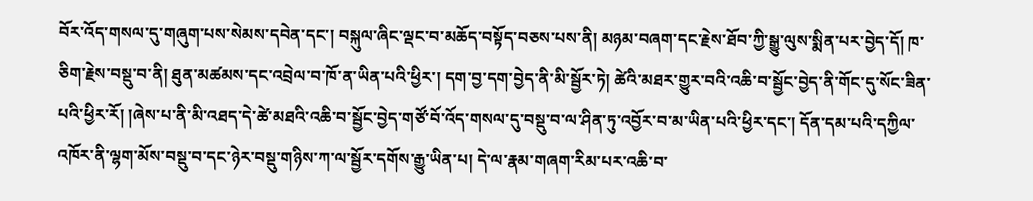བོར་འོད་གསལ་དུ་གཞུག་པས་སེམས་དབེན་དང་། བསྐུལ་ཞིང་ལྡང་བ་མཆོད་བསྟོད་བཅས་པས་ནི། མཉམ་བཞག་དང་རྗེས་ཐོབ་ཀྱི་སྒྱུ་ལུས་སྨིན་པར་བྱེད་དོ། ཁ་ཅིག་རྗེས་བསྡུ་བ་ནི། ཐུན་མཚམས་དང་འབྲེལ་བ་ཁོ་ན་ཡིན་པའི་ཕྱིར་། དག་བྱ་དག་བྱེད་ནི་མི་སྦྱོར་ཏེ། ཚེའི་མཐར་གྱུར་བའི་འཆི་བ་སྦྱོང་བྱེད་ནི་གོང་དུ་སོང་ཟིན་པའི་ཕྱིར་རོ། །ཞེས་པ་ནི་མི་འཐད་དེ་ཚེ་མཐའི་འཆི་བ་སྦྱོང་བྱེད་གཙོ་བོ་འོད་གསལ་དུ་བསྡུ་བ་ལ་ཤིན་ཏུ་འབྱོར་བ་མ་ཡིན་པའི་ཕྱིར་དང་། དོན་དམ་པའི་དཀྱིལ་འཁོར་ནི་ལྷག་མོས་བསྡུ་བ་དང་ཉེར་བསྡུ་གཉིས་ཀ་ལ་སྦྱོར་དགོས་རྒྱུ་ཡིན་པ། དེ་ལ་རྣམ་གཞག་རིམ་པར་འཆི་བ་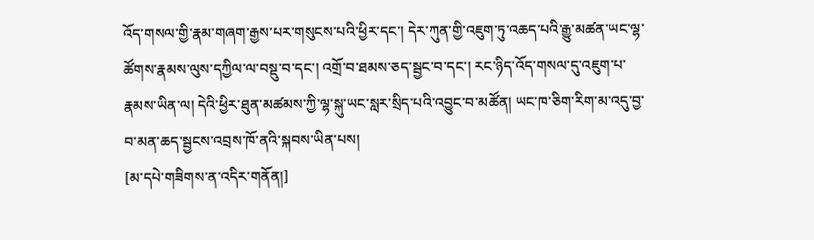འོད་གསལ་གྱི་རྣམ་གཞག་རྒྱས་པར་གསུངས་པའི་ཕྱིར་དང་། དེར་ཀུན་གྱི་འཇུག་ཏུ་འཆད་པའི་རྒྱུ་མཚན་ཡང་ལྷ་ཚོགས་རྣམས་ལུས་དཀྱིལ་ལ་བསྡུ་བ་དང་། འགྲོ་བ་ཐམས་ཅད་སྦྱང་བ་དང་། རང་ཉིད་འོད་གསལ་དུ་འཇུག་པ་རྣམས་ཡིན་ལ། དེའི་ཕྱིར་ཐུན་མཚམས་ཀྱི་ལྷ་སྐུ་ཡང་སླར་སྲིད་པའི་འབྱུང་བ་མཚོན། ཡང་ཁ་ཅིག་རིག་མ་འདུ་བྱ་བ་མན་ཆད་སྦྱངས་འབྲས་ཁོ་ནའི་སྐབས་ཡིན་པས།
[མ་དཔེ་གཟིགས་ན་འདིར་གནོན།]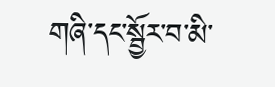གཞི་དང་སྦྱོར་བ་མི་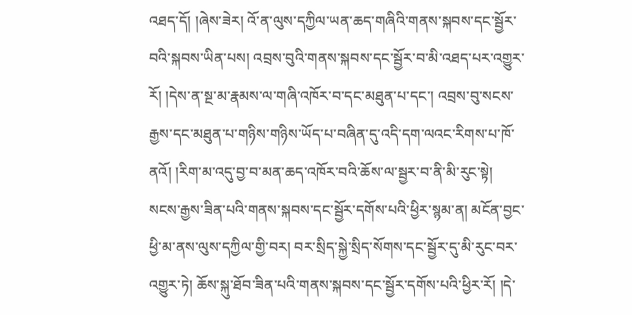འཐད་དོ། །ཞེས་ཟེར། འོ་ན་ལུས་དཀྱིལ་ཡན་ཆད་གཞིའི་གནས་སྐབས་དང་སྦྱོར་བའི་སྐབས་ཡིན་པས། འབྲས་བུའི་གནས་སྐབས་དང་སྦྱོར་བ་མི་འཐད་པར་འགྱུར་རོ། །དེས་ན་སྔ་མ་རྣམས་ལ་གཞི་འཁོར་བ་དང་མཐུན་པ་དང་། འབྲས་བུ་སངས་རྒྱས་དང་མཐུན་པ་གཉིས་གཉིས་ཡོད་པ་བཞིན་དུ་འདི་དག་ལའང་རིགས་པ་ཁོ་ནའོ། །རིག་མ་འདུ་བྱ་བ་མན་ཆད་འཁོར་བའི་ཆོས་ལ་སྦྱར་བ་ནི་མི་རུང་སྟེ། སངས་རྒྱས་ཟིན་པའི་གནས་སྐབས་དང་སྦྱོར་དགོས་པའི་ཕྱིར་སྙམ་ན། མངོན་བྱང་ཕྱི་མ་ནས་ལུས་དཀྱིལ་གྱི་བར། བར་སྲིད་སྐྱེ་སྲིད་སོགས་དང་སྦྱོར་དུ་མི་རུང་བར་འགྱུར་ཏེ། ཆོས་སྐུ་ཐོབ་ཟིན་པའི་གནས་སྐབས་དང་སྦྱོར་དགོས་པའི་ཕྱིར་རོ། །དེ་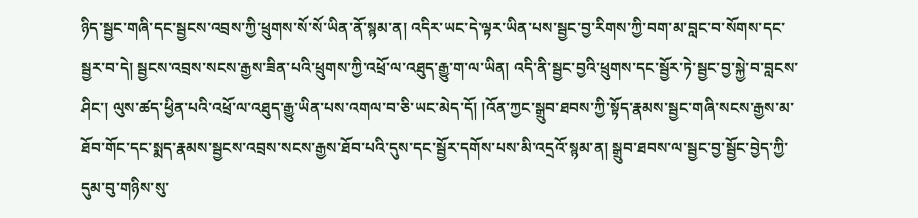ཉིད་སྦྱང་གཞི་དང་སྦྱངས་འབྲས་ཀྱི་ཕྲུགས་སོ་སོ་ཡིན་ནོ་སྙམ་ན། འདིར་ཡང་དེ་ལྟར་ཡིན་པས་སྦྱང་བྱ་རིགས་ཀྱི་བག་མ་བླང་བ་སོགས་དང་སྦྱར་བ་དེ། སྦྱངས་འབྲས་སངས་རྒྱས་ཟིན་པའི་ཕྲུགས་ཀྱི་འཕྲོ་ལ་འཐུད་རྒྱུ་ག་ལ་ཡིན། འདི་ནི་སྦྱང་བྱའི་ཕྲུགས་དང་སྦྱོར་ཏེ་སྦྱང་བྱ་སྐྱེ་བ་བླངས་ཤིང་། ལུས་ཚད་ཕྱིན་པའི་འཕྲོ་ལ་འཐུད་རྒྱུ་ཡིན་པས་འགལ་བ་ཅི་ཡང་མེད་དོ། །འོན་ཀྱང་སྒྲུབ་ཐབས་ཀྱི་སྟོད་རྣམས་སྦྱང་གཞི་སངས་རྒྱས་མ་ཐོབ་གོང་དང་སྨད་རྣམས་སྦྱངས་འབྲས་སངས་རྒྱས་ཐོབ་པའི་དུས་དང་སྦྱོར་དགོས་པས་མི་འདྲའོ་སྙམ་ན། སྒྲུབ་ཐབས་ལ་སྦྱང་བྱ་སྦྱོང་བྱེད་ཀྱི་དུམ་བུ་གཉིས་སུ་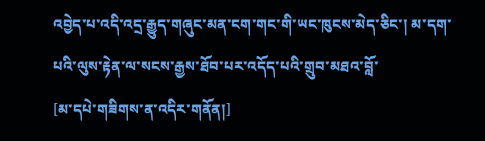འབྱེད་པ་འདི་འདྲ་རྒྱུད་གཞུང་མན་ངག་གང་གི་ཡང་ཁུངས་མེད་ཅིང་། མ་དག་པའི་ལུས་རྟེན་ལ་སངས་རྒྱས་ཐོབ་པར་འདོད་པའི་གྲུབ་མཐའ་བློ་
[མ་དཔེ་གཟིགས་ན་འདིར་གནོན།]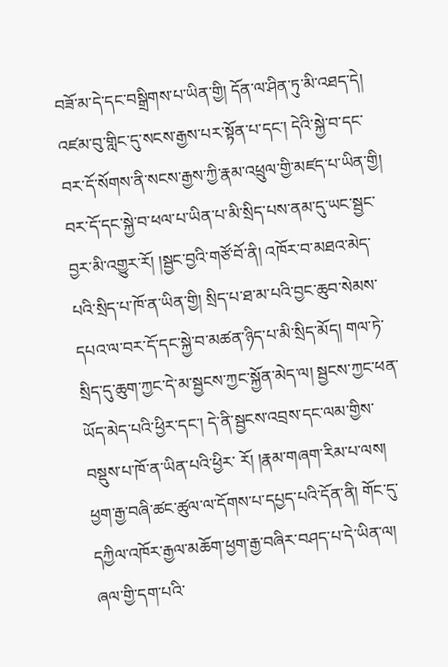བཟོ་མ་དེ་དང་བསྒྲིགས་པ་ཡིན་གྱི། དོན་ལ་ཤིན་ཏུ་མི་འཐད་དེ། འཛམ་བུ་གླིང་དུ་སངས་རྒྱས་པར་སྟོན་པ་དང་། དེའི་སྐྱེ་བ་དང་བར་དོ་སོགས་ནི་སངས་རྒྱས་ཀྱི་རྣམ་འཕྲུལ་གྱི་མཛད་པ་ཡིན་གྱི། བར་དོ་དང་སྐྱེ་བ་ཕལ་པ་ཡིན་པ་མི་སྲིད་པས་ནམ་དུ་ཡང་སྦྱང་བྱར་མི་འགྱུར་རོ། །སྦྱང་བྱའི་གཙོ་བོ་ནི། འཁོར་བ་མཐའ་མེད་པའི་སྲིད་པ་ཁོ་ན་ཡིན་གྱི། སྲིད་པ་ཐ་མ་པའི་བྱང་ཆུབ་སེམས་དཔའ་ལ་བར་དོ་དང་སྐྱེ་བ་མཚན་ཉིད་པ་མི་སྲིད་མོད། གལ་ཏེ་སྲིད་དུ་ཆུག་ཀྱང་དེ་མ་སྦྱངས་ཀྱང་སྐྱོན་མེད་ལ། སྦྱངས་ཀྱང་ཕན་ཡོད་མེད་པའི་ཕྱིར་དང་། དེ་ནི་སྦྱངས་འབྲས་དང་ལམ་གྱིས་བསྡུས་པ་ཁོ་ན་ཡིན་པའི་ཕྱིར་ རོ། །རྣམ་གཞག་རིམ་པ་ལས། ཕྱག་རྒྱ་བཞི་ཚང་ཚུལ་ལ་དོགས་པ་དཔྱད་པའི་དོན་ནི། གོང་དུ་དཀྱིལ་འཁོར་རྒྱལ་མཆོག་ཕྱག་རྒྱ་བཞིར་བཤད་པ་དེ་ཡིན་ལ། ཞལ་གྱི་དག་པའི་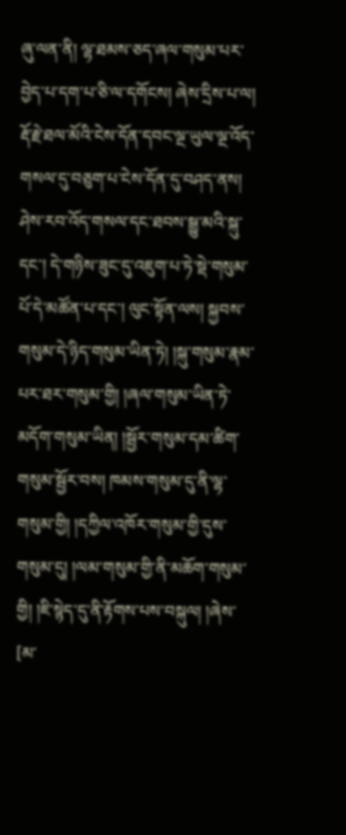ཞུ་ལན་ནི། ལྷ་ཐམས་ཅད་ཞལ་གསུམ་པར་བྱེད་པ་དག་པ་ཅི་ལ་དགོངས། ཞེས་དྲིས་པ་ལ། རྡོ་རྗེ་ཐལ་མོའི་ངེས་དོན་དབང་ལྔ་ཡུལ་ལྔ་འོད་གསལ་དུ་བཅུག་པ་ངེས་དོན་དུ་བཤད་ནས། ཤེས་རབ་འོད་གསལ་དང་ཐབས་སྒྱུ་མའི་སྐུ་དང་། དེ་གཉིས་ཟུང་དུ་འཇུག་པ་ཏེ་སྡེ་གསུམ་པོ་དེ་མཚོན་པ་དང་། ལུང་སྟོན་ལས། སྐྱབས་གསུམ་དེ་ཉིད་གསུམ་ཡིན་ཏེ། །སྐུ་གསུམ་རྣམ་པར་ཐར་གསུམ་གྱི། །ཞལ་གསུམ་ཡིན་ཏེ་མདོག་གསུམ་ཡིན། །སྦྱོར་གསུམ་དམ་ཚིག་གསུམ་སྦྱོར་བས། ཁམས་གསུམ་དུ་ནི་ལྷ་གསུམ་གྱི། །དཀྱིལ་འཁོར་གསུམ་གྱི་དུས་གསུམ་དུ། །ལམ་གསུམ་གྱི་ནི་མཆོག་གསུམ་གྱི། །ཇི་སྙེད་དུ་ནི་རྟོགས་པས་བསྐུལ། །ཞེས་
[མ་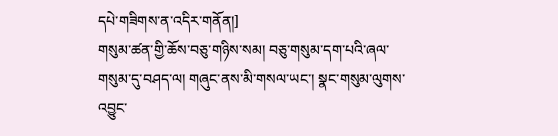དཔེ་གཟིགས་ན་འདིར་གནོན།]
གསུམ་ཚན་གྱི་ཆོས་བཅུ་གཉིས་སམ། བཅུ་གསུམ་དག་པའི་ཞལ་གསུམ་དུ་བཤད་ལ། གཞུང་ནས་མི་གསལ་ཡང་། སྣང་གསུམ་ལུགས་འབྱུང་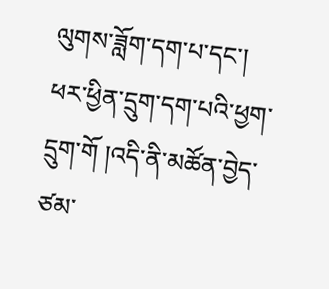ལུགས་ཟློག་དག་པ་དང་། ཕར་ཕྱིན་དྲུག་དག་པའི་ཕྱག་དྲུག་གོ །འདི་ནི་མཚོན་བྱེད་ཙམ་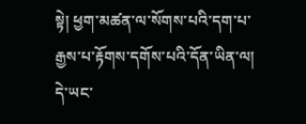སྟེ། ཕྱག་མཚན་ལ་སོགས་པའི་དག་པ་རྒྱས་པ་རྟོགས་དགོས་པའི་དོན་ཡིན་ལ། དེ་ཡང་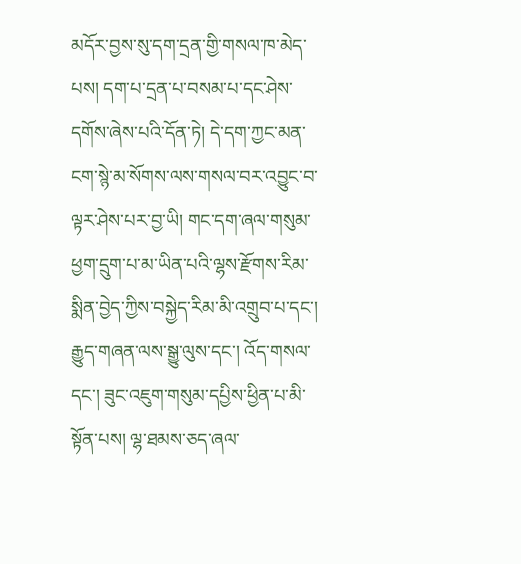མདོར་བྱས་སུ་དག་དྲན་གྱི་གསལ་ཁ་མེད་པས། དག་པ་དྲན་པ་བསམ་པ་དང་ཤེས་དགོས་ཞེས་པའི་དོན་ཏེ། དེ་དག་ཀྱང་མན་ངག་སྙེ་མ་སོགས་ལས་གསལ་བར་འབྱུང་བ་ལྟར་ཤེས་པར་བྱ་ཡི། གང་དག་ཞལ་གསུམ་ཕྱག་དྲུག་པ་མ་ཡིན་པའི་ལྷས་རྫོགས་རིམ་སྨིན་བྱེད་ཀྱིས་བསྐྱེད་རིམ་མི་འགྲུབ་པ་དང་། རྒྱུད་གཞན་ལས་སྒྱུ་ལུས་དང་། འོད་གསལ་དང་། ཟུང་འཇུག་གསུམ་དཔྱིས་ཕྱིན་པ་མི་སྟོན་པས། ལྷ་ཐམས་ཅད་ཞལ་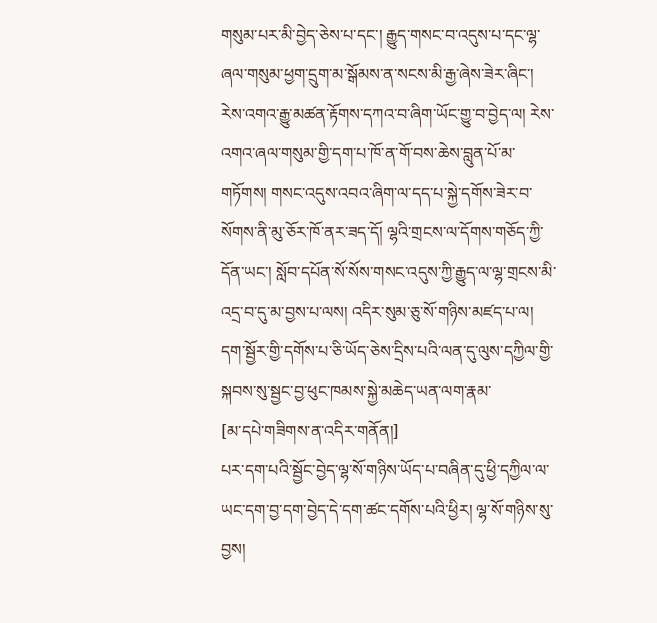གསུམ་པར་མི་བྱེད་ཅེས་པ་དང་། རྒྱུད་གསང་བ་འདུས་པ་དང་ལྷ་ཞལ་གསུམ་ཕྱག་དྲུག་མ་སྒོམས་ན་སངས་མི་རྒྱ་ཞེས་ཟེར་ཞིང་། རེས་འགའ་རྒྱུ་མཚན་རྟོགས་དཀའ་བ་ཞིག་ཡོང་གྱུ་བ་བྱེད་ལ། རེས་འགའ་ཞལ་གསུམ་གྱི་དག་པ་ཁོ་ན་གོ་བས་ཆེས་བླུན་པོ་མ་གཏོགས། གསང་འདུས་འབའ་ཞིག་ལ་དད་པ་སྐྱེ་དགོས་ཟེར་བ་སོགས་ནི་མུ་ཅོར་ཁོ་ནར་ཟད་དོ། ལྷའི་གྲངས་ལ་དོགས་གཅོད་ཀྱི་དོན་ཡང་། སློབ་དཔོན་སོ་སོས་གསང་འདུས་ཀྱི་རྒྱུད་ལ་ལྷ་གྲངས་མི་འདྲ་བ་དུ་མ་བྱས་པ་ལས། འདིར་སུམ་ཅུ་སོ་གཉིས་མཛད་པ་ལ། དག་སྦྱོར་གྱི་དགོས་པ་ཅི་ཡོད་ཅེས་དྲིས་པའི་ལན་དུ་ལུས་དཀྱིལ་གྱི་སྐབས་སུ་སྦྱང་བྱ་ཕུང་ཁམས་སྐྱེ་མཆེད་ཡན་ལག་རྣམ་
[མ་དཔེ་གཟིགས་ན་འདིར་གནོན།]
པར་དག་པའི་སྦྱོང་བྱེད་ལྷ་སོ་གཉིས་ཡོད་པ་བཞིན་དུ་ཕྱི་དཀྱིལ་ལ་ཡང་དག་བྱ་དག་བྱེད་དེ་དག་ཚང་དགོས་པའི་ཕྱིར། ལྷ་སོ་གཉིས་སུ་བྱས།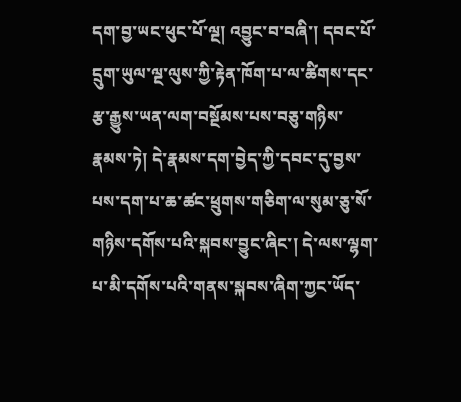དག་བྱ་ཡང་ཕུང་པོ་ལྔ། འབྱུང་བ་བཞི་། དབང་པོ་དྲུག་ཡུལ་ལྔ་ལུས་ཀྱི་རྟེན་ཁོག་པ་ལ་ཚིགས་དང་རྩ་རྒྱུས་ཡན་ལག་བསྔོམས་པས་བཅུ་གཉིས་རྣམས་ཏེ། དེ་རྣམས་དག་བྱེད་ཀྱི་དབང་དུ་བྱས་པས་དག་པ་ཆ་ཚང་ཕྲུགས་གཅིག་ལ་སུམ་ཅུ་སོ་གཉིས་དགོས་པའི་སྐབས་བྱུང་ཞིང་། དེ་ལས་ལྷག་པ་མི་དགོས་པའི་གནས་སྐབས་ཞིག་ཀྱང་ཡོད་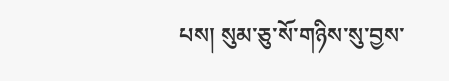པས། སུམ་ཅུ་སོ་གཉིས་སུ་བྱས་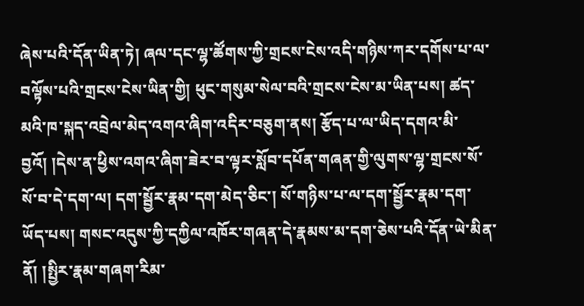ཞེས་པའི་དོན་ཡིན་ཏེ། ཞལ་དང་ལྷ་ཚོགས་ཀྱི་གྲངས་ངེས་འདི་གཉིས་ཀར་དགོས་པ་ལ་བལྟོས་པའི་གྲངས་ངེས་ཡིན་གྱི། ཕུང་གསུམ་སེལ་བའི་གྲངས་ངེས་མ་ཡིན་པས། ཚད་མའི་ཁ་སྐད་འབྲེལ་མེད་འགའ་ཞིག་འདིར་བཅུག་ནས། རྩོད་པ་ལ་ཡིད་དགའ་མི་བྱའོ། །དེས་ན་ཕྱིས་འགའ་ཞིག་ཟེར་བ་ལྟར་སློབ་དཔོན་གཞན་གྱི་ལུགས་ལྷ་གྲངས་སོ་སོ་བ་དེ་དག་ལ། དག་སྦྱོར་རྣམ་དག་མེད་ཅིང་། སོ་གཉིས་པ་ལ་དག་སྦྱོར་རྣམ་དག་ཡོད་པས། གསང་འདུས་ཀྱི་དཀྱིལ་འཁོར་གཞན་དེ་རྣམས་མ་དག་ཅེས་པའི་དོན་ཡེ་མིན་ནོ། །སྤྱིར་རྣམ་གཞག་རིམ་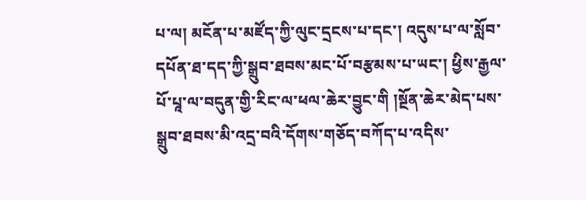པ་ལ། མངོན་པ་མཛོད་ཀྱི་ལུང་དྲངས་པ་དང་། འདུས་པ་ལ་སློབ་དཔོན་ཐ་དད་ཀྱི་སྒྲུབ་ཐབས་མང་པོ་བརྩམས་པ་ཡང་། ཕྱིས་རྒྱལ་པོ་པཱ་ལ་བདུན་གྱི་རིང་ལ་ཕལ་ཆེར་བྱུང་གི །སྔོན་ཆེར་མེད་པས་སྒྲུབ་ཐབས་མི་འདྲ་བའི་དོགས་གཅོད་བཀོད་པ་འདིས་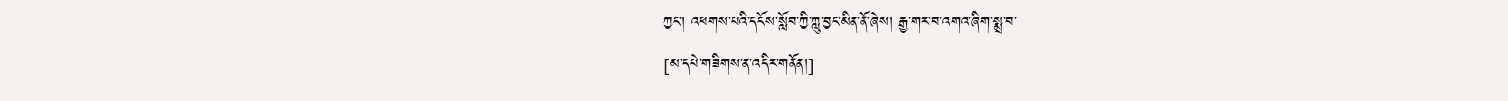ཀྱང་། འཕགས་པའི་དངོས་སློབ་ཀྱི་ཀླུ་བྱང་མིན་ནོ་ཞེས། རྒྱ་གར་བ་འགའ་ཞིག་སྨྲ་བ་
[མ་དཔེ་གཟིགས་ན་འདིར་གནོན།]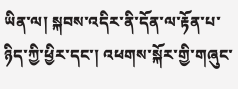ཡིན་ལ། སྐབས་འདིར་ནི་དོན་ལ་རྟོན་པ་ཉིད་ཀྱི་ཕྱིར་དང་། འཕགས་སྐོར་གྱི་གཞུང་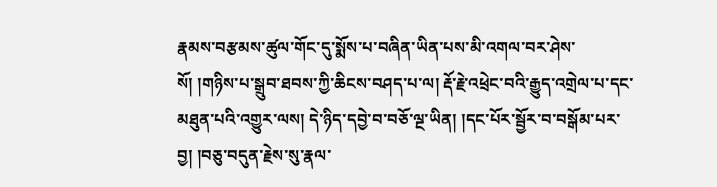རྣམས་བརྩམས་ཚུལ་གོང་དུ་སྨོས་པ་བཞིན་ཡིན་པས་མི་འགལ་བར་ཤེས་སོ། །གཉིས་པ་སྒྲུབ་ཐབས་ཀྱི་ཆིངས་བཤད་པ་ལ། རྡོ་རྗེ་འཕྲེང་བའི་རྒྱུད་འགྲེལ་པ་དང་མཐུན་པའི་འགྱུར་ལས། དེ་ཉིད་དབྱེ་བ་བཅོ་ལྔ་ཡིན། །དང་པོར་སྦྱོར་བ་བསྒོམ་པར་བྱ། །བཅུ་བདུན་རྗེས་སུ་རྣལ་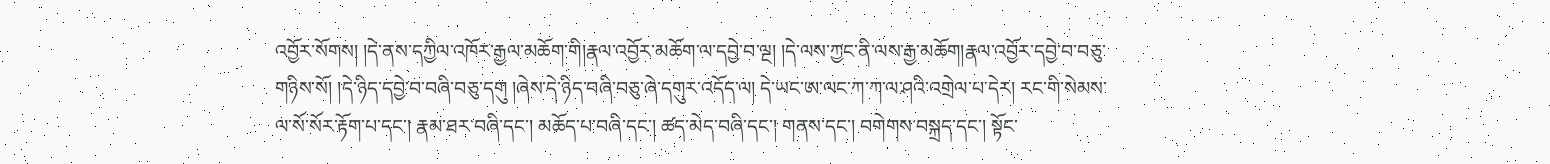འབྱོར་སོགས། །དེ་ནས་དཀྱིལ་འཁོར་རྒྱལ་མཆོག་གི།རྣལ་འབྱོར་མཆོག་ལ་དབྱེ་བ་ལྔ། །དེ་ལས་ཀྱང་ནི་ལས་རྒྱ་མཆོག།རྣལ་འབྱོར་དབྱེ་བ་བཅུ་གཉིས་སོ། །དེ་ཉིད་དབྱེ་བ་བཞི་བཅུ་དགུ །ཞེས་དེ་ཉིད་བཞི་བཅུ་ཞེ་དགུར་འདོད་ལ། དེ་ཡང་ཨ་ལང་ཀ་ཀ་ལ་ཤའི་འགྲེལ་པ་དེར། རང་གི་སེམས་ལ་སོ་སོར་རྟོག་པ་དང་། རྣམ་ཐར་བཞི་དང་། མཆོད་པ་བཞི་དང་། ཚད་མེད་བཞི་དང་། གནས་དང་། བགེགས་བསྐྲད་དང་། སྟོང་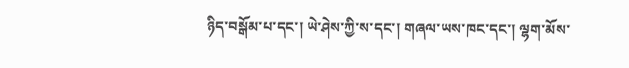ཉིད་བསྒོམ་པ་དང་། ཡེ་ཤེས་ཀྱི་ས་དང་། གཞལ་ཡས་ཁང་དང་། ལྷག་མོས་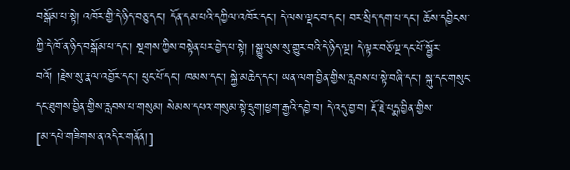བསྒོམ་པ་སྟེ། འཁོར་གྱི་དེ་ཉིད་བཅུ་དང་། དོན་དམ་པའི་དཀྱིལ་འཁོར་དང་། དེ་ལས་ལྡང་བ་དང་། བར་སྲིད་དག་པ་དང་། ཆོས་དབྱིངས་ཀྱི་དེ་ཁོ་ན་ཉིད་བསྒོམ་པ་དང་། སྔགས་ཀྱིས་བསྟེན་པར་བྱེད་པ་སྟེ། །སྒྱུ་ལུས་སུ་གྱུར་བའི་དེ་ཉིད་ལྔ། དེ་ལྟར་བཅོ་ལྔ་དང་པོ་སྦྱོར་བའོ། །རྗེས་སུ་རྣལ་འབྱོར་དང་། ཕུང་པོ་དང་། ཁམས་དང་། སྐྱེ་མཆེད་དང་། ཡན་ལག་བྱིན་གྱིས་རླབས་པ་སྟེ་བཞི་དང་། སྐུ་དང་གསུང་དང་ཐུགས་བྱིན་གྱིས་རླབས་པ་གསུམ། སེམས་དཔའ་གསུམ་སྟེ་དྲུག།ཕྱག་རྒྱའི་དབྱེ་བ། དེ་འདུ་བྱ་བ། རྡོ་རྗེ་པདྨ་བྱིན་གྱིས་
[མ་དཔེ་གཟིགས་ན་འདིར་གནོན།]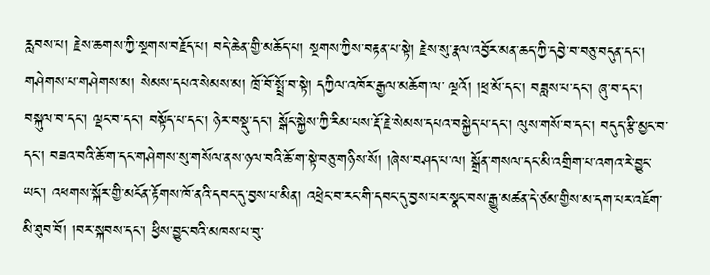རླབས་པ། རྗེས་ཆགས་ཀྱི་སྔགས་བརྗོད་པ། བདེ་ཆེན་གྱི་མཆོད་པ། སྔགས་ཀྱིས་བརྟན་པ་སྟེ། རྗེས་སུ་རྣལ་འབྱོར་མན་ཆད་ཀྱི་དབྱེ་བ་བཅུ་བདུན་དང་། གཤེགས་པ་གཤེགས་མ། སེམས་དཔའ་སེམས་མ། ཁྲོ་བོ་སྤྲོ་བ་སྟེ། དཀྱིལ་འཁོར་རྒྱལ་མཆོག་ལ་ ལྔའོ། །ཕྲ་མོ་དང་། བཟླས་པ་དང་། ཞུ་བ་དང་། བསྐུལ་བ་དང་། ལྡང་བ་དང་། བསྟོད་པ་དང་། ཉེར་བསྡུ་དང་། སྒོང་སྐྱེས་ཀྱི་རིམ་པས་རྡོ་རྗེ་སེམས་དཔའ་བསྐྱེད་པ་དང་། ལུས་གསོ་བ་དང་། བདུད་རྩི་མྱང་བ་དང་། བཟའ་བའི་ཆོ་ག་དང་གཤེགས་སུ་གསོལ་ནས་ཉལ་བའི་ཆོ་ག་སྟེ་བཅུ་གཉིས་སོ། །ཞེས་བཤད་པ་ལ། སྒྲོན་གསལ་དང་མི་འགྲིག་པ་འགའ་རེ་བྱུང་ཡང་། འཕགས་སྐོར་གྱི་མངོན་རྟོགས་ཁོ་ནའི་དབང་དུ་བྱས་པ་མིན། འཕྲེང་བ་རང་གི་དབང་དུ་བྱས་པར་སྣང་བས་རྒྱུ་མཚན་དེ་ཙམ་གྱིས་མ་དག་པར་འཇོག་མི་ཐུབ་བོ། །བར་སྐབས་དང་། ཕྱིས་བྱུང་བའི་མཁས་པ་བུ་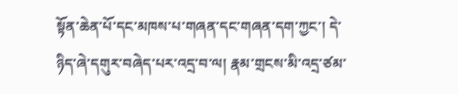སྟོན་ཆེན་པོ་དང་མཁས་པ་གཞན་དང་གཞན་དག་ཀྱང་། དེ་ཉིད་ཞེ་དགུར་བཞེད་པར་འདྲ་བ་ལ། རྣམ་གྲངས་མི་འདྲ་ཙམ་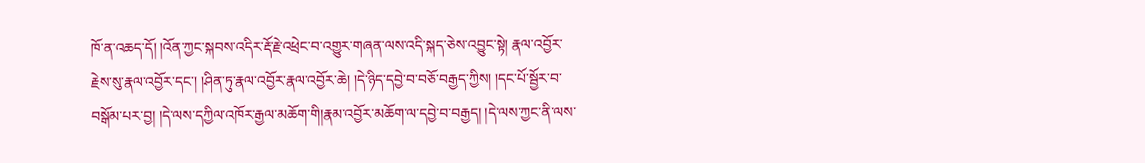ཁོ་ན་འཆད་དོ། །འོན་ཀྱང་སྐབས་འདིར་རྡོ་རྗེ་འཕྲེང་བ་འགྱུར་གཞན་ལས་འདི་སྐད་ཅེས་འབྱུང་སྟེ། རྣལ་འབྱོར་རྗེས་སུ་རྣལ་འབྱོར་དང་། །ཤིན་ཏུ་རྣལ་འབྱོར་རྣལ་འབྱོར་ཆེ། །དེ་ཉིད་དབྱེ་བ་བཅོ་བརྒྱད་ཀྱིས། །དང་པོ་སྦྱོར་བ་བསྒོམ་པར་བྱ། །དེ་ལས་དཀྱིལ་འཁོར་རྒྱལ་མཆོག་གི།རྣམ་འབྱོར་མཆོག་ལ་དབྱེ་བ་བརྒྱད། །དེ་ལས་ཀྱང་ནི་ལས་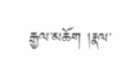རྒྱལ་མཆོག །རྣལ་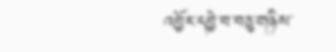འབྱོར་དབྱེ་བ་བཅུ་གཉིས་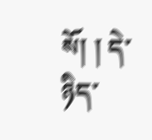སོ། ། དེ་ཉིད་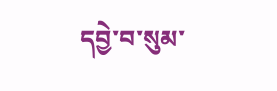དབྱེ་བ་སུམ་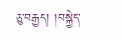ཅུ་བརྒྱད། །བསྐྱེད་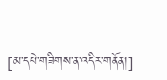[མ་དཔེ་གཟིགས་ན་འདིར་གནོན།]